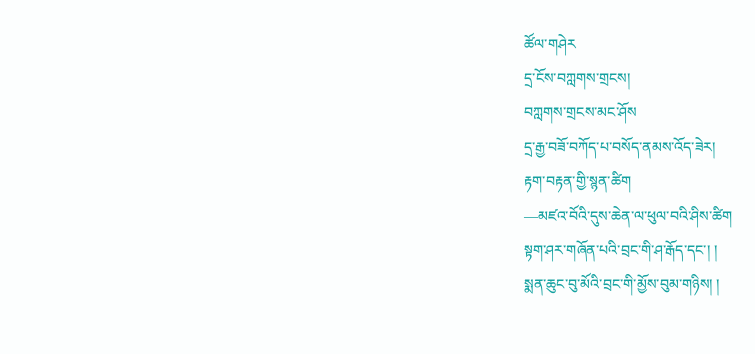ཚོལ་གཤེར
དྲ་ངོས་བཀླགས་གྲངས།
བཀླགས་གྲངས་མང་ཤོས
དྲ་རྒྱ་བཟོ་བཀོད་པ་བསོད་ནམས་འོད་ཟེར།
རྟག་བརྟན་གྱི་སྙན་ཚིག
—མཛའ་བོའི་དུས་ཆེན་ལ་ཕུལ་བའི་ཤིས་ཚིག
སྟག་ཤར་གཞོན་པའི་བྲང་གི་ཤ་རྒོད་དང་། །
སྨན་ཆུང་བུ་མོའི་བྲང་གི་མྱོས་བུམ་གཉིས། །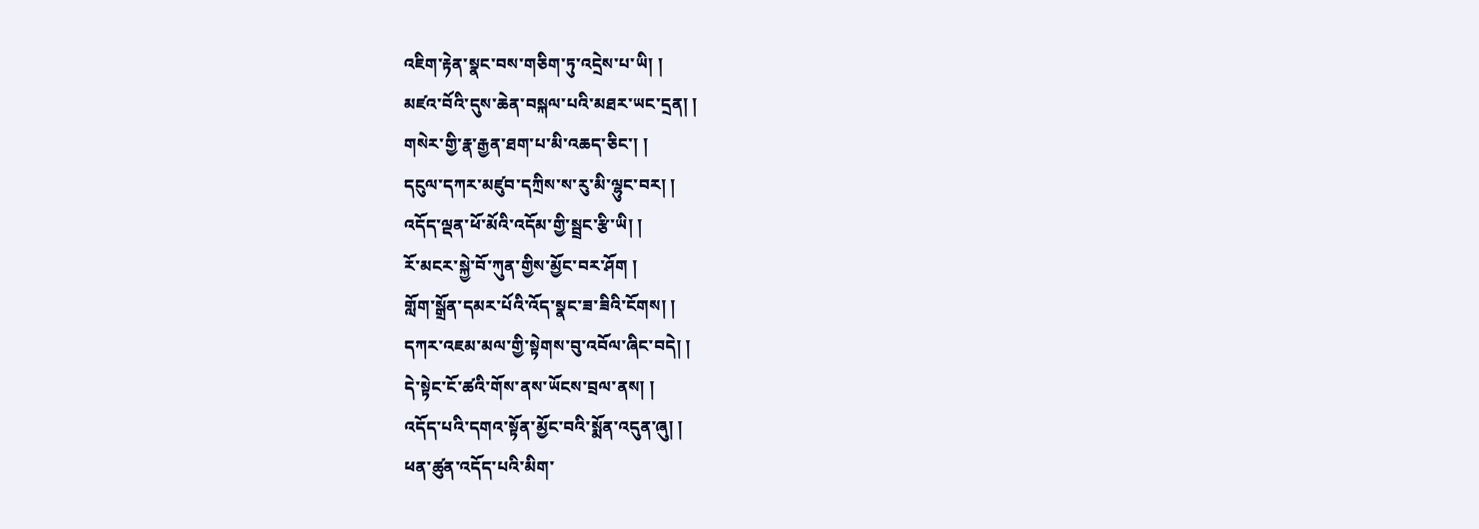འཇིག་རྟེན་སྣང་བས་གཅིག་ཏུ་འདྲེས་པ་ཡི། །
མཛའ་བོའི་དུས་ཆེན་བསྐལ་པའི་མཐར་ཡང་དྲན། །
གསེར་གྱི་རྣ་རྒྱན་ཐག་པ་མི་འཆད་ཅིང་། །
དངུལ་དཀར་མཛུབ་དཀྲིས་ས་རུ་མི་ལྷུང་བར། །
འདོད་ལྡན་ཕོ་མོའི་འདོམ་གྱི་སྦྲང་རྩི་ཡི། །
རོ་མངར་སྐྱེ་བོ་ཀུན་གྱིས་མྱོང་བར་ཤོག །
གློག་སྒྲོན་དམར་པོའི་འོད་སྣང་ཟ་ཟིའི་ངོགས། །
དཀར་འཇམ་མལ་གྱི་སྟེགས་བུ་འབོལ་ཞིང་བདེ། །
དེ་སྟེང་ངོ་ཚའི་གོས་ནས་ཡོངས་བྲལ་ནས། །
འདོད་པའི་དགའ་སྟོན་མྱོང་བའི་སྨོན་འདུན་ཞུ། །
ཕན་ཚུན་འདོད་པའི་མིག་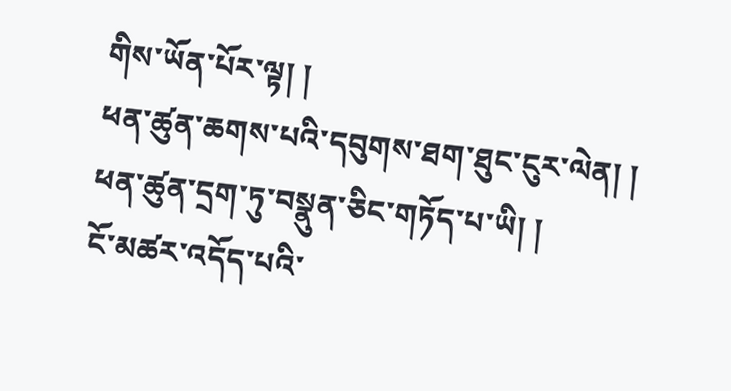གིས་ཡོན་པོར་ལྟ། །
ཕན་ཚུན་ཆགས་པའི་དབུགས་ཐག་ཐུང་ངུར་ལེན། །
ཕན་ཚུན་དྲག་ཏུ་བསྣུན་ཅིང་གཏོད་པ་ཡི། །
ངོ་མཚར་འདོད་པའི་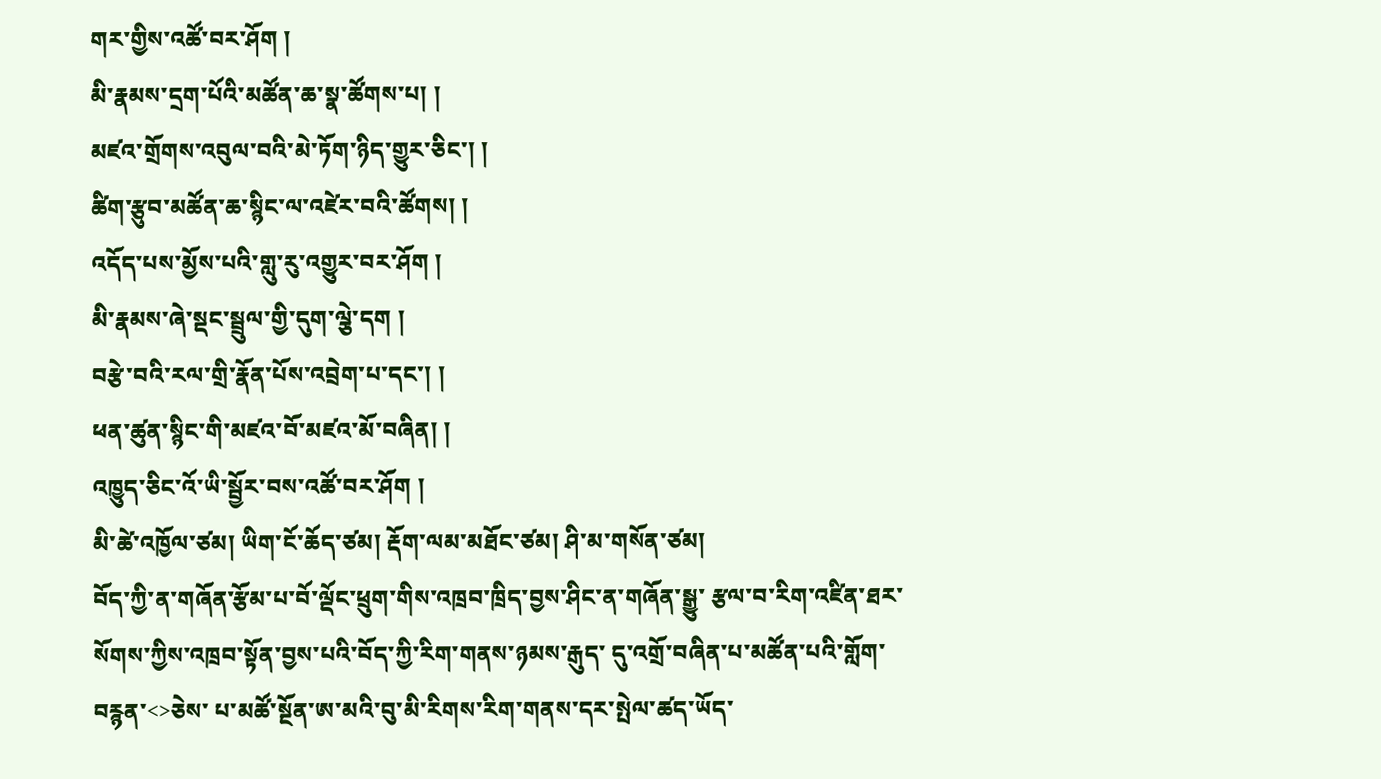གར་གྱིས་འཚོ་བར་ཤོག །
མི་རྣམས་དྲག་པོའི་མཚོན་ཆ་སྣ་ཚོགས་པ། །
མཛའ་གྲོགས་འབུལ་བའི་མེ་ཏོག་ཉིད་གྱུར་ཅིང་། །
ཚིག་རྩུབ་མཚོན་ཆ་སྙིང་ལ་འཛེར་བའི་ཚོགས། །
འདོད་པས་མྱོས་པའི་གླུ་རུ་འགྱུར་བར་ཤོག །
མི་རྣམས་ཞེ་སྡང་སྦྲུལ་གྱི་དུག་ལྕེ་དག །
བརྩེ་བའི་རལ་གྲི་རྣོན་པོས་འབྲེག་པ་དང་། །
ཕན་ཚུན་སྙིང་གི་མཛའ་བོ་མཛའ་མོ་བཞིན། །
འཁྱུད་ཅིང་འོ་ཡི་སྦྱོར་བས་འཚོ་བར་ཤོག །
མི་ཚེ་འཁྱོལ་ཙམ། ཡིག་ངོ་ཆོད་ཙམ། རྡོག་ལམ་མཐོང་ཙམ། ཤི་མ་གསོན་ཙམ།
བོད་ཀྱི་ན་གཞོན་རྩོམ་པ་བོ་ལྡོང་ཕྲུག་གིས་འཁྲབ་ཁྲིད་བྱས་ཤིང་ན་གཞོན་སྒྱུ་ རྩལ་བ་རིག་འཛིན་ཐར་སོགས་ཀྱིས་འཁྲབ་སྟོན་བྱས་པའི་བོད་ཀྱི་རིག་གནས་ཉམས་རྒུད་ དུ་འགྲོ་བཞིན་པ་མཚོན་པའི་གློག་བརྙན་<>ཅེས་ པ་མཚོ་སྔོན་ཨ་མའི་བུ་མི་རིགས་རིག་གནས་དར་སྤེལ་ཚད་ཡོད་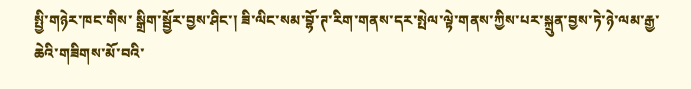སྤྱི་གཉེར་ཁང་གིས་ སྒྲིག་སྦྱོར་བྱས་ཤིང་། ཟི་ལིང་སམ་བྷོ་ཊ་རིག་གནས་དར་སྤེལ་ལྟེ་གནས་ཀྱིས་པར་སྐྲུན་བྱས་ཏེ་ཉེ་ལམ་རྒྱ་ ཆེའི་གཟིགས་མོ་བའི་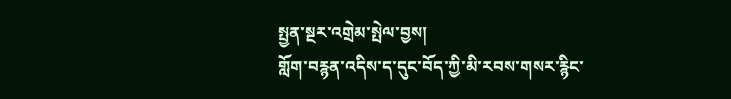སྤྱན་སྔར་འགྲེམ་སྤེལ་བྱས།
གློག་བརྙན་འདིས་ད་དུང་བོད་ཀྱི་མི་རབས་གསར་རྙིང་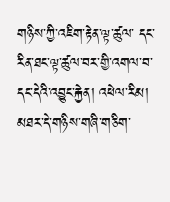གཉིས་ཀྱི་འཇིག་རྟེན་ལྟ་ཚུལ་ དང་རིན་ཐང་ལྟ་ཚུལ་བར་གྱི་འགལ་བ་དང་དེའི་འབྱུང་རྐྱེན། འཕེལ་རིམ། མཐར་དེ་གཉིས་གཞི་གཅིག་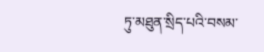ཏུ་མཐུན་སྲིད་པའི་བསམ་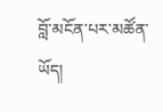བློ་མངོན་པར་མཚོན་ཡོད།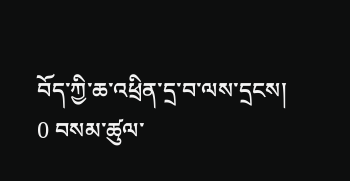བོད་ཀྱི་ཆ་འཕྲིན་དྲ་བ་ལས་དྲངས།
0 བསམ་ཚུལ་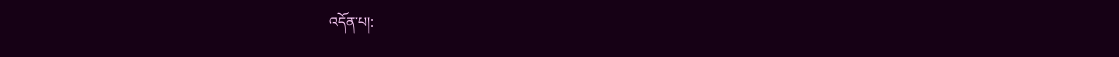འདོན་པ།: